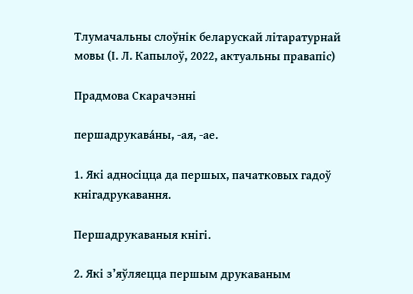Тлумачальны слоўнік беларускай літаратурнай мовы (І. Л. Капылоў, 2022, актуальны правапіс)

Прадмова Скарачэнні

першадрукава́ны, -ая, -ае.

1. Які адносіцца да першых, пачатковых гадоў кнігадрукавання.

Першадрукаваныя кнігі.

2. Які з’яўляецца першым друкаваным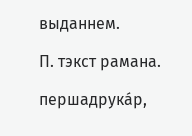выданнем.

П. тэкст рамана.

першадрука́р,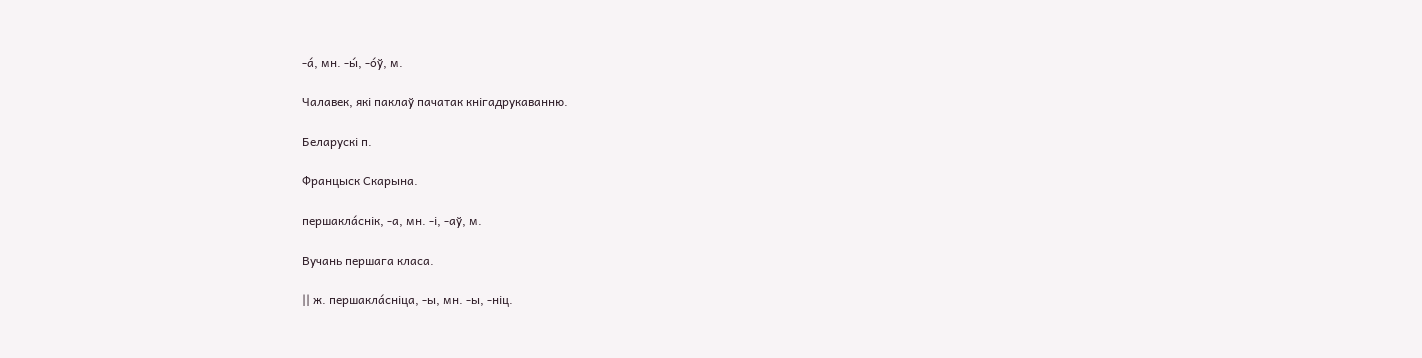-а́, мн. -ы́, -о́ў, м.

Чалавек, які паклаў пачатак кнігадрукаванню.

Беларускі п.

Францыск Скарына.

першакла́снік, -а, мн. -і, -аў, м.

Вучань першага класа.

|| ж. першакла́сніца, -ы, мн. -ы, -ніц.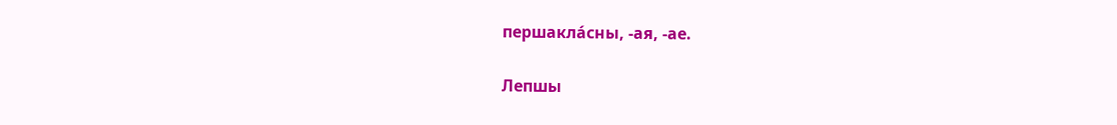першакла́сны, -ая, -ае.

Лепшы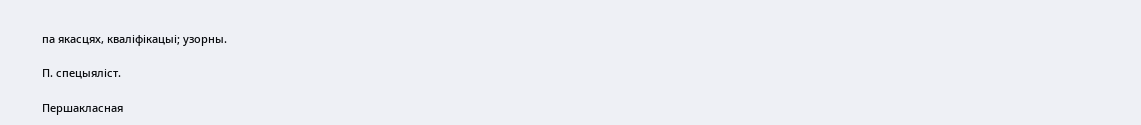па якасцях, кваліфікацыі; узорны.

П. спецыяліст.

Першакласная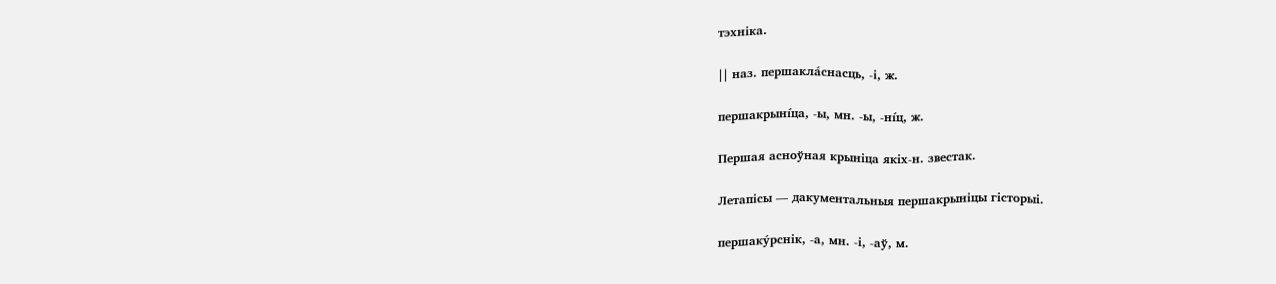тэхніка.

|| наз. першакла́снасць, -і, ж.

першакрыні́ца, -ы, мн. -ы, -ні́ц, ж.

Першая асноўная крыніца якіх-н. звестак.

Летапісы — дакументальныя першакрыніцы гісторыі.

першаку́рснік, -а, мн. -і, -аў, м.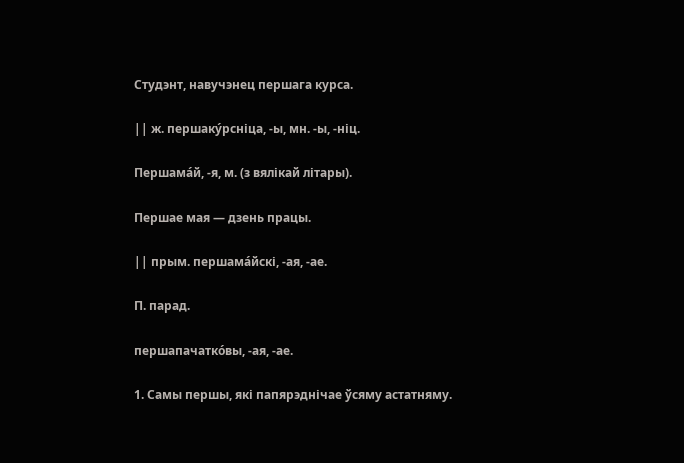Студэнт, навучэнец першага курса.

|| ж. першаку́рсніца, -ы, мн. -ы, -ніц.

Першама́й, -я, м. (з вялікай літары).

Першае мая — дзень працы.

|| прым. першама́йскі, -ая, -ае.

П. парад.

першапачатко́вы, -ая, -ае.

1. Самы першы, які папярэднічае ўсяму астатняму.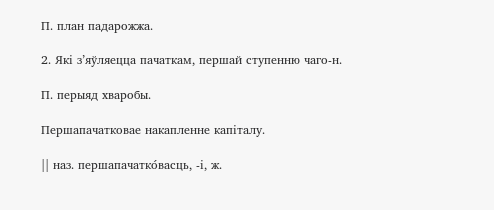П. план падарожжа.

2. Які з’яўляецца пачаткам, першай ступенню чаго-н.

П. перыяд хваробы.

Першапачатковае накапленне капіталу.

|| наз. першапачатко́васць, -і, ж.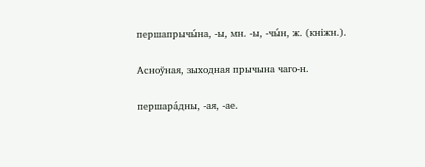першапрычы́на, -ы, мн. -ы, -чы́н, ж. (кніжн.).

Асноўная, зыходная прычына чаго-н.

першара́дны, -ая, -ае.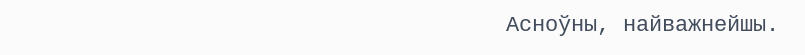Асноўны, найважнейшы.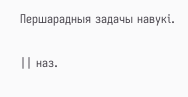Першарадныя задачы навукі.

|| наз.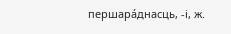першара́днасць, -і, ж.